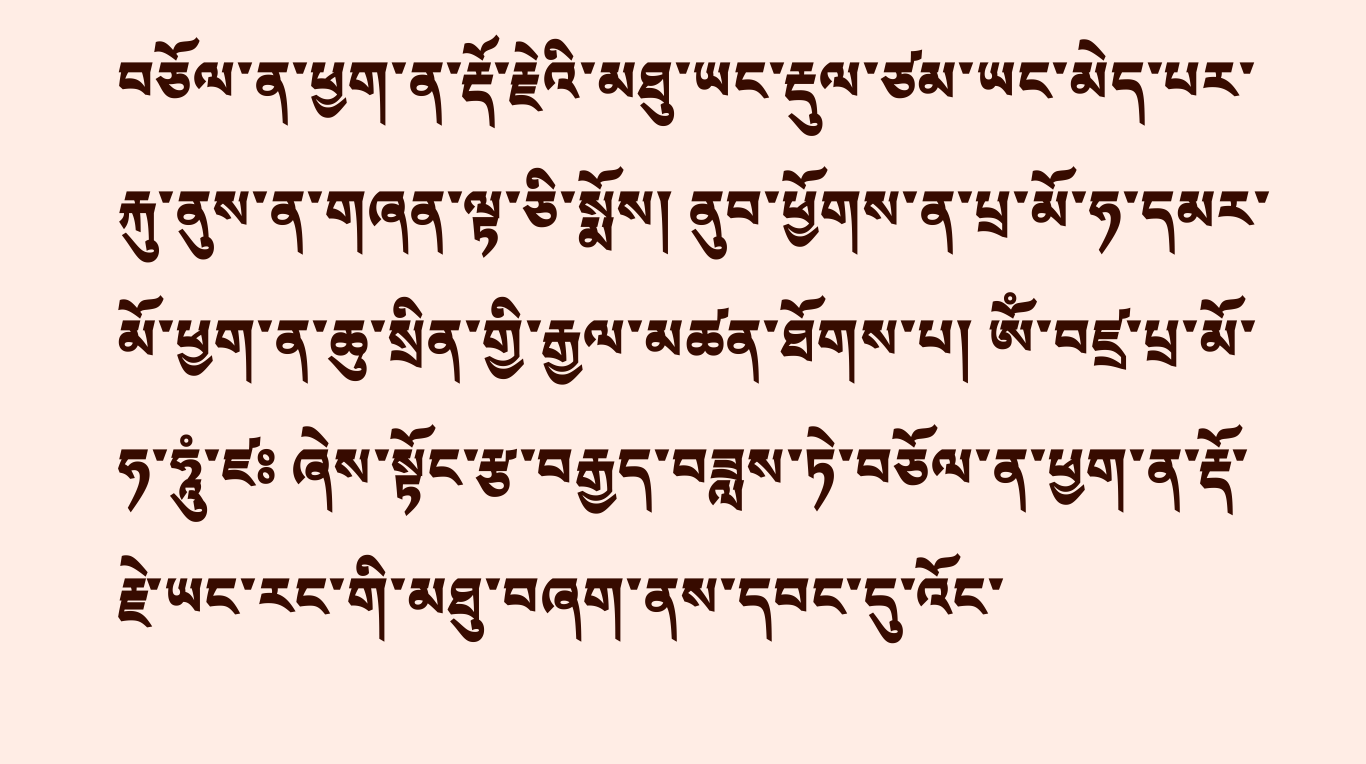བཅོལ་ན་ཕྱག་ན་རྡོ་རྗེའི་མཐུ་ཡང་རྡུལ་ཙམ་ཡང་མེད་པར་རྐུ་ནུས་ན་གཞན་ལྟ་ཅི་སྨོས། ནུབ་ཕྱོགས་ན་པྲ་མོ་ཧ་དམར་མོ་ཕྱག་ན་ཆུ་སྲིན་གྱི་རྒྱལ་མཚན་ཐོགས་པ། ཨོཾ་བཛྲ་པྲ་མོ་ཧ་ཧཱུཾ་ཛཿ ཞེས་སྟོང་རྩ་བརྒྱད་བཟླས་ཏེ་བཅོལ་ན་ཕྱག་ན་རྡོ་རྗེ་ཡང་རང་གི་མཐུ་བཞག་ནས་དབང་དུ་འོང་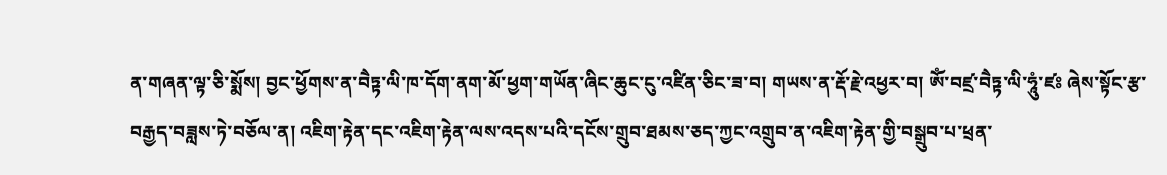ན་གཞན་ལྟ་ཅི་སྨོས། བྱང་ཕྱོགས་ན་བཻཏྟ་ལི་ཁ་དོག་ནག་མོ་ཕྱག་གཡོན་ཞིང་ཆུང་ངུ་འཛིན་ཅིང་ཟ་བ། གཡས་ན་རྡོ་རྗེ་འཕྱར་བ། ཨོཾ་བཛྲ་བཻཏྟ་ལི་ཧཱུཾ་ཛཿ ཞེས་སྟོང་རྩ་བརྒྱད་བཟླས་ཏེ་བཅོལ་ན། འཇིག་རྟེན་དང་འཇིག་རྟེན་ལས་འདས་པའི་དངོས་གྲུབ་ཐམས་ཅད་ཀྱང་འགྲུབ་ན་འཇིག་རྟེན་གྱི་བསྒྲུབ་པ་ཕྲན་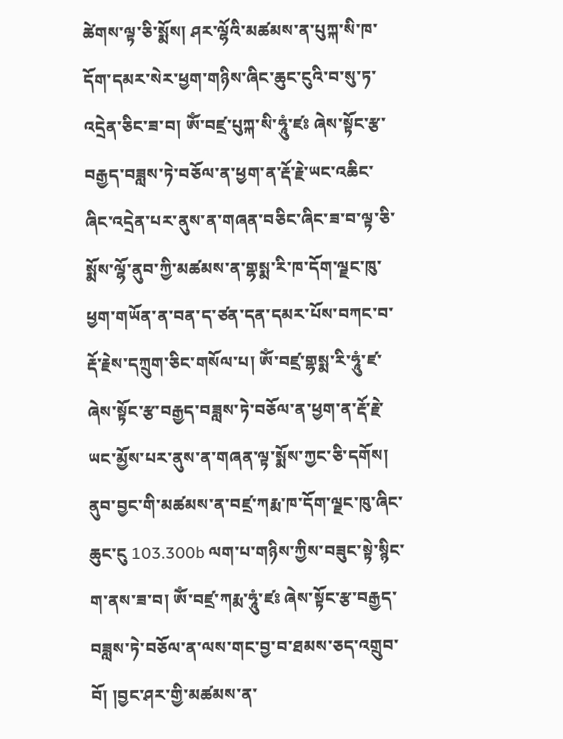ཚེགས་ལྟ་ཅི་སྨོས། ཤར་ལྷོའི་མཚམས་ན་པུཀྐ་སི་ཁ་དོག་དམར་སེར་ཕྱག་གཉིས་ཞིང་ཆུང་ངུའི་བ་སུ་ཏ་འདྲེན་ཅིང་ཟ་བ། ཨོཾ་བཛྲ་པུཀྐ་སི་ཧཱུཾ་ཛཿ ཞེས་སྟོང་རྩ་བརྒྱད་བཟླས་ཏེ་བཅོལ་ན་ཕྱག་ན་རྡོ་རྗེ་ཡང་འཆིང་ཞིང་འདྲེན་པར་ནུས་ན་གཞན་བཅིང་ཞིང་ཟ་བ་ལྟ་ཅི་སྨོས་ལྷོ་ནུབ་ཀྱི་མཚམས་ན་གྷསྨ་རི་ཁ་དོག་ལྗང་ཁུ་ཕྱག་གཡོན་ན་བན་ད་ཙན་དན་དམར་པོས་བཀང་བ་རྡོ་རྗེས་དཀྲུག་ཅིང་གསོལ་པ། ཨོཾ་བཛྲ་གྷསྨ་རི་ཧཱུཾ་ཛ་ཞེས་སྟོང་རྩ་བརྒྱད་བཟླས་ཏེ་བཅོལ་ན་ཕྱག་ན་རྡོ་རྗེ་ཡང་མྱོས་པར་ནུས་ན་གཞན་ལྟ་སྨོས་ཀྱང་ཅི་དགོས། ནུབ་བྱང་གི་མཚམས་ན་བཛྲ་ཀརྨ་ཁ་དོག་ལྗང་ཁུ་ཞིང་ཆུང་ངུ 103.300b ལག་པ་གཉིས་ཀྱིས་བཟུང་སྟེ་སྙིང་ག་ནས་ཟ་བ། ཨོཾ་བཛྲ་ཀརྨ་ཧཱུཾ་ཛཿ ཞེས་སྟོང་རྩ་བརྒྱད་བཟླས་ཏེ་བཅོལ་ན་ལས་གང་བྱ་བ་ཐམས་ཅད་འགྲུབ་བོ། །བྱང་ཤར་གྱི་མཚམས་ན་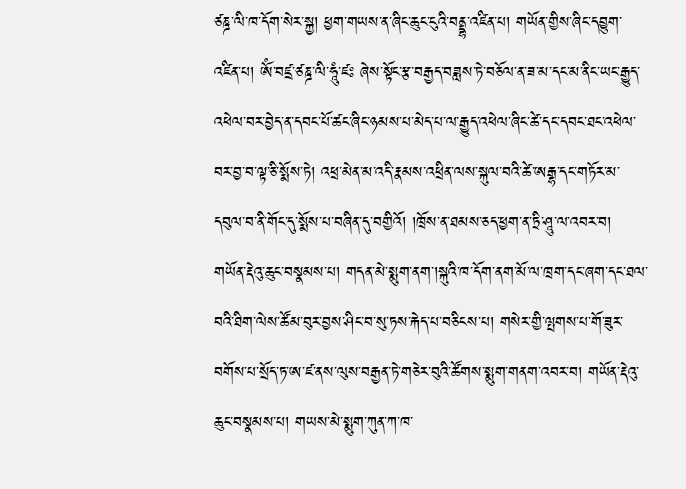ཙཎྜ་ལི་ཁ་དོག་སེར་སྐྱ། ཕྱག་གཡས་ན་ཞིང་ཆུང་ངུའི་བནྡྷ་འཛིན་པ། གཡོན་གྱིས་ཞིང་དབྱུག་འཛིན་པ། ཨོཾ་བཛྲ་ཙཎྜ་ལི་ཧཱུཾ་ཛཿ ཞེས་སྟོང་རྩ་བརྒྱད་བཟླས་ཏེ་བཅོལ་ན་ཟ་མ་དང་མ་ནིང་ཡང་རྒྱུད་འཕེལ་བར་བྱེད་ན་དབང་པོ་ཚང་ཞིང་ཉམས་པ་མེད་པ་ལ་རྒྱུད་འཕེལ་ཞིང་ཚེ་དང་དབང་ཐང་འཕེལ་བར་བྱ་བ་ལྟ་ཅི་སྨོས་ཏེ། འཕྲ་མེན་མ་འདི་རྣམས་འཕྲིན་ལས་སྐུལ་བའི་ཚེ་ཨརྒྷ་དང་གཏོར་མ་དབུལ་བ་ནི་གོང་དུ་སྨོས་པ་བཞིན་དུ་བགྱིའོ། །ཁྲོས་ན་ཐམས་ཅད་ཕྱག་ན་ཏྲི་ཤཱུ་ལ་འབར་བ། གཡོན་རྡེའུ་ཆུང་བསྣམས་པ། གདན་མེ་སྨུག་ནག་།སྐུའི་ཁ་དོག་ནག་མོ་ལ་ཁྲག་དང་ཞག་དང་ཐལ་བའི་ཐིག་ལེས་ཚོམ་བུར་བྱས་ཤིང་བ་སུ་ཏས་རྐེད་པ་བཅིངས་པ། གསེར་གྱི་ལྤགས་པ་གོ་ཟུར་བགོས་པ་སྲོད་ཏ་ཨ་ཛ་ནས་ལུས་བརྒྱན་ཏེ་གཅེར་བུའི་ཚོགས་སྨུག་གནག་འབར་བ། གཡོན་རྡེའུ་ཆུང་བསྣམས་པ། གཡས་མེ་སྨུག་ཀུན་ཀ་ཁ་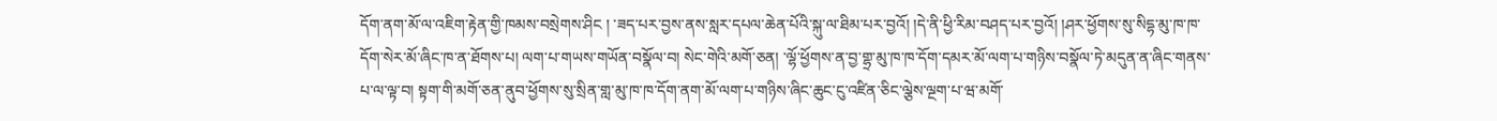དོག་ནག་མོ་ལ་འཇིག་རྟེན་གྱི་ཁམས་བསྲེགས་ཤིང ། ་ཟད་པར་བྱས་ནས་སླར་དཔལ་ཆེན་པོའི་སྐུ་ལ་ཐིམ་པར་བྱའོ། །དེ་ནི་ཕྱི་རིམ་བཤད་པར་བྱའོ། །ཤར་ཕྱོགས་སུ་སིདྷ་མུ་ཁ་ཁ་དོག་སེར་མོ་ཞིང་ཁ་ན་ཐོགས་པ། ལག་པ་གཡས་གཡོན་བསྣོལ་བ། སེང་གེའི་མགོ་ཅན། ་ལྷོ་ཕྱོགས་ན་བྱ་གྷྲ་མུ་ཁ་ཁ་དོག་དམར་མོ་ལག་པ་གཉིས་བསྣོལ་ཏེ་མདུན་ན་ཞིང་གནས་པ་ལ་ལྟ་བ། སྟག་གི་མགོ་ཅན་ནུབ་ཕྱོགས་སུ་སྲིན་གླ་མུ་ཁ་ཁ་དོག་ནག་མོ་ལག་པ་གཉིས་ཞིང་ཆུང་ངུ་འཛིན་ཅིང་ལྕེས་ལྔག་པ་ཝ་མགོ་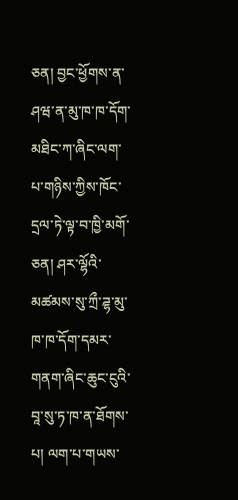ཅན། བྱང་ཕྱོགས་ན་ཤཝ་ན་མུ་ཁ་ཁ་དོག་མཐིང་ཀ་ཞིང་ལག་པ་གཉིས་ཀྱིས་ཁོང་དྲལ་ཏེ་ལྟ་བ་ཁྱི་མགོ་ཅན། ཤར་ལྷོའི་མཚམས་སུ་ཀྲྀ་ཌྷ་མུ་ཁ་ཁ་དོག་དམར་གནག་ཞིང་ཆུང་ངུའི་བཱ་སུ་ཏ་ཁ་ན་ཐོགས་པ། ལག་པ་གཡས་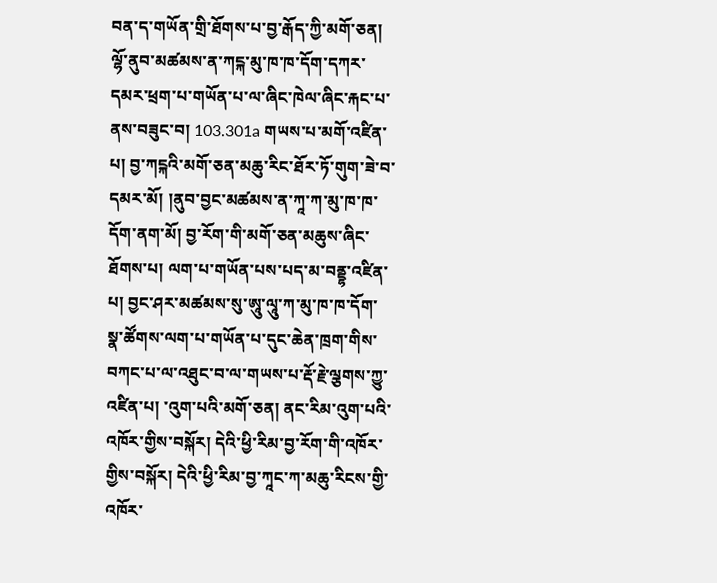བན་ད་གཡོན་གྲི་ཐོགས་པ་བྱ་རྒོད་ཀྱི་མགོ་ཅན། ལྷོ་ནུབ་མཚམས་ན་ཀངྐ་མུ་ཁ་ཁ་དོག་དཀར་དམར་ཕྲག་པ་གཡོན་པ་ལ་ཞིང་ཁེལ་ཞིང་རྐང་པ་ནས་བཟུང་བ། 103.301a གཡས་པ་མགོ་འཛིན་པ། བྱ་ཀངྐའི་མགོ་ཅན་མཆུ་རིང་ཐོར་ཏོ་གུག་ཟེ་བ་དམར་མོ། །ནུབ་བྱང་མཚམས་ན་ཀཱ་ཀ་མུ་ཁ་ཁ་དོག་ནག་མོ། བྱ་རོག་གི་མགོ་ཅན་མཆུས་ཞིང་ཐོགས་པ། ལག་པ་གཡོན་པས་པད་མ་བནྡྷ་འཛིན་པ། བྱང་ཤར་མཚམས་སུ་ཨཱུ་ལཱུ་ཀ་མུ་ཁ་ཁ་དོག་སྣ་ཚོགས་ལག་པ་གཡོན་པ་དུང་ཆེན་ཁྲག་གིས་བཀང་པ་ལ་འཐུང་བ་ལ་གཡས་པ་རྡོ་རྗེ་ལྕགས་ཀྱུ་འཛིན་པ། ་འུག་པའི་མགོ་ཅན། ནང་རིམ་འུག་པའི་འཁོར་གྱིས་བསྐོར། དེའི་ཕྱི་རིམ་བྱ་རོག་གི་འཁོར་གྱིས་བསྐོར། དེའི་ཕྱི་རིམ་བྱ་ཀཱང་ཀ་མཆུ་རིངས་གྱི་འཁོར་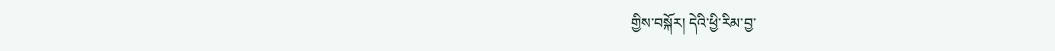གྱིས་བསྐོར། དེའི་ཕྱི་རིམ་བྱ་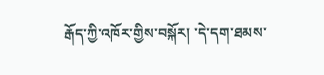རྒོད་ཀྱི་འཁོར་གྱིས་བསྐོར། ་དེ་དག་ཐམས་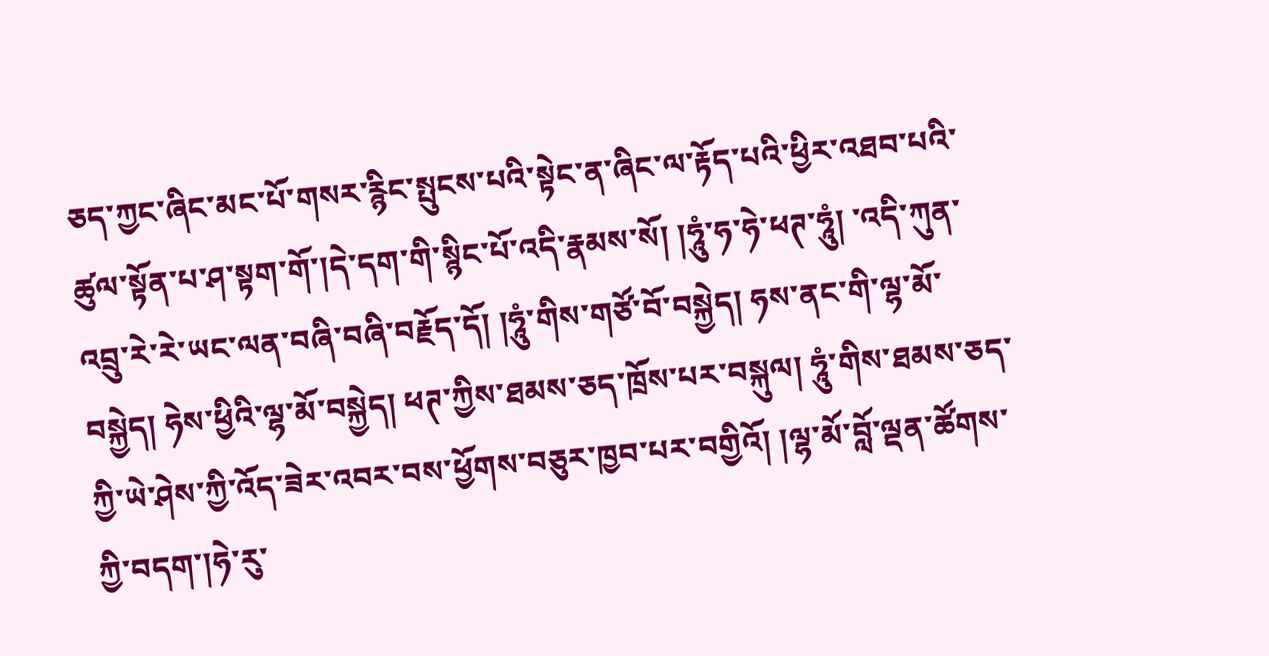ཅད་ཀྱང་ཞིང་མང་པོ་གསར་རྙིང་སྤུངས་པའི་སྟེང་ན་ཞིང་ལ་རྟོད་པའི་ཕྱིར་འཐབ་པའི་ཚུལ་སྟོན་པ་ཤ་སྟག་གོ་།དེ་དག་གི་སྙིང་པོ་འདི་རྣམས་སོ། །ཧཱུཾ་ཧ་ཧེ་ཕཊ་ཧཱུཾ། ་འདི་ཀུན་འབྲུ་རེ་རེ་ཡང་ལན་བཞི་བཞི་བརྗོད་དོ། །ཧཱུཾ་གིས་གཙོ་བོ་བསྐྱེད། ཧས་ནང་གི་ལྷ་མོ་བསྐྱེད། ཧེས་ཕྱིའི་ལྷ་མོ་བསྐྱེད། ཕཊ་ཀྱིས་ཐམས་ཅད་ཁྲོས་པར་བསྐུལ། ཧཱུཾ་གིས་ཐམས་ཅད་ཀྱི་ཡེ་ཤེས་ཀྱི་འོད་ཟེར་འབར་བས་ཕྱོགས་བཅུར་ཁྱབ་པར་བགྱིའོ། །ལྷ་མོ་བློ་ལྡན་ཚོགས་ཀྱི་བདག་།ཧེ་རུ་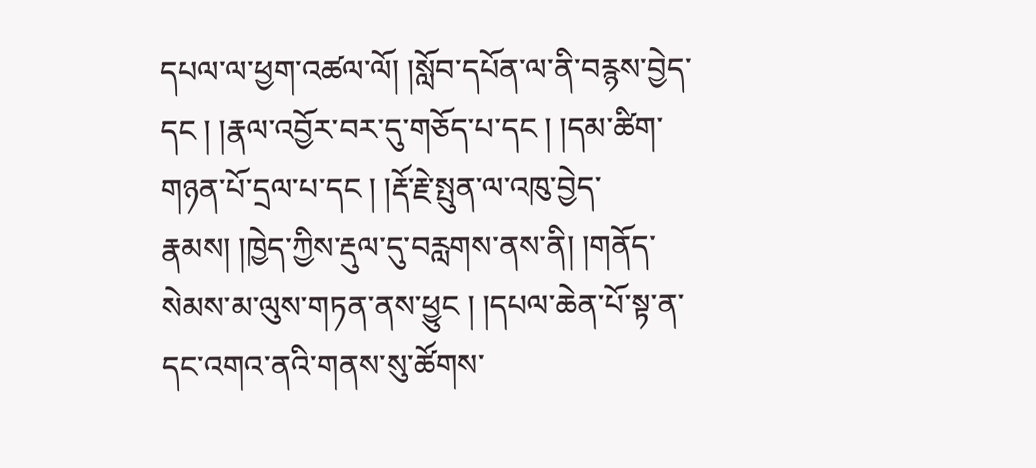དཔལ་ལ་ཕྱག་འཚལ་ལོ། །སློབ་དཔོན་ལ་ནི་བརྙས་བྱེད་དང ། །རྣལ་འབྱོར་བར་དུ་གཅོད་པ་དང ། །དམ་ཚིག་གཉན་པོ་དྲལ་པ་དང ། །རྡོ་རྗེ་སྤུན་ལ་འཁུ་བྱེད་རྣམས། །ཁྱེད་ཀྱིས་རྡུལ་དུ་བརླགས་ནས་ནི། །གནོད་སེམས་མ་ལུས་གཏན་ནས་ཕྱུང ། །དཔལ་ཆེན་པོ་སྟ་ན་དང་འགའ་ནའི་གནས་སུ་ཚོགས་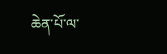ཆེན་པོ་ལ་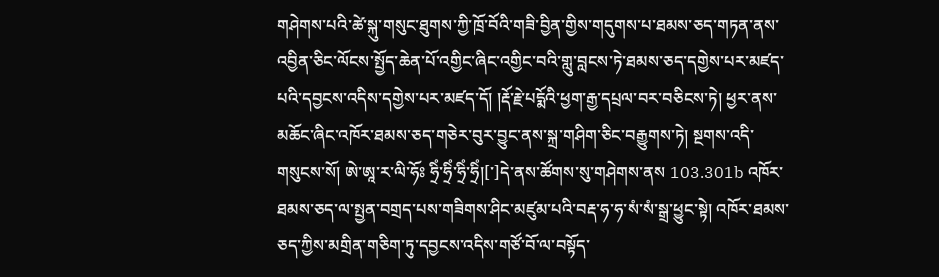གཤེགས་པའི་ཚེ་སྐུ་གསུང་ཐུགས་ཀྱི་ཁྲོ་བོའི་གཟི་བྱིན་གྱིས་གདུགས་པ་ཐམས་ཅད་གཏན་ནས་འབྱིན་ཅིང་ལོངས་སྤྱོད་ཆེན་པོ་འགྱིང་ཞིང་འགྱིང་བའི་གླུ་བླངས་ཏེ་ཐམས་ཅད་དགྱེས་པར་མཛད་པའི་དབྱངས་འདིས་དགྱེས་པར་མཛད་དོ། །རྡོ་རྗེ་པདྨོའི་ཕྱག་རྒྱ་དཔྲལ་བར་བཅིངས་ཏེ། ཕྱར་ནས་མཆོང་ཞིང་འཁོར་ཐམས་ཅད་གཅེར་བུར་བྱུང་ནས་སྐྲ་གཤིག་ཅིང་བརྒྱུགས་ཏེ། སྔགས་འདི་གསུངས་སོ། ཨེ་ཨཱ་ར་ལི་ཧོཿ ཧྲིཾ་ཧྲིཾ་ཧྲིཾ་ཧྲིཾ།[་]དེ་ནས་ཚོགས་སུ་གཤེགས་ནས 103.301b འཁོར་ཐམས་ཅད་ལ་སྤྱན་བགྲད་པས་གཟིགས་ཤིང་མཛུམ་པའི་བརྡ་ཧ་ཧ་སཾ་སཾ་སྒྲ་ཕྱུང་སྟེ། འཁོར་ཐམས་ཅད་ཀྱིས་མགྲིན་གཅིག་ཏུ་དབྱངས་འདིས་གཙོ་བོ་ལ་བསྟོད་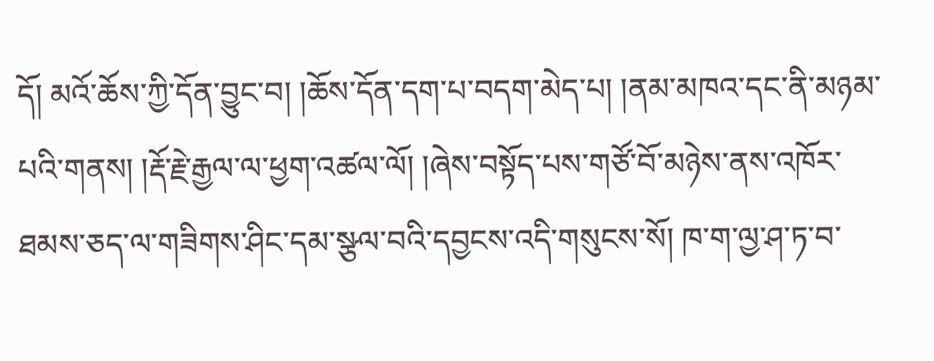དོ། མའོ་ཆོས་ཀྱི་དོན་བྱུང་བ། །ཆོས་དོན་དག་པ་བདག་མེད་པ། །ནམ་མཁའ་དང་ནི་མཉམ་པའི་གནས། །རྡོ་རྗེ་རྒྱལ་ལ་ཕྱག་འཚལ་ལོ། །ཞེས་བསྟོད་པས་གཙོ་བོ་མཉེས་ནས་འཁོར་ཐམས་ཅད་ལ་གཟིགས་ཤིང་དམ་སྩལ་བའི་དབྱངས་འདི་གསུངས་སོ། ཁ་ག་ལྱ་ཤ་ཏ་བ་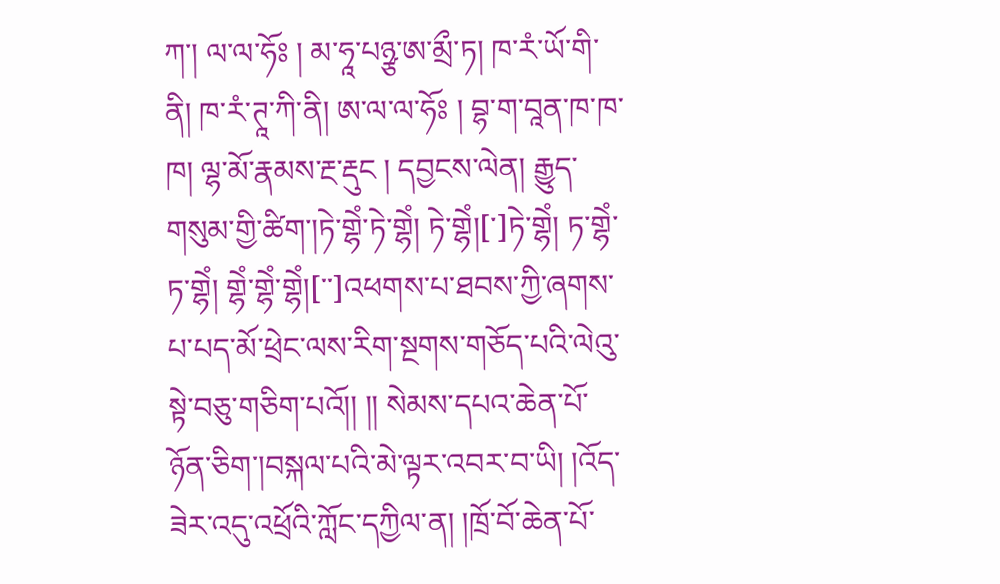ཀ་། ལ་ལ་ཧོཿ ། མ་ཧཱ་པཉྩ་ཨ་མྲྀ་ཏ། ཁ་རཾ་ཡོ་གི་ནི། ཁ་རཾ་ཊཱ་ཀི་ནི། ཨ་ལ་ལ་ཧོཿ ། བྷ་ག་བཱན་ཁ་ཁ་ཁ། ལྷ་མོ་རྣམས་རྔ་རྡུང ། དབྱངས་ལེན། རྒྱུད་གསུམ་གྱི་ཚིག་།ཏེ་གྷེཾ་ཏེ་གྷེཾ། ཏེ་གྷེཾ།[་]ཏེ་གྷེཾ། ཏ་གྷེཾ་ཏ་གྷེཾ། གྷེཾ་གྷེཾ་གྷེཾ།[་་]འཕགས་པ་ཐབས་ཀྱི་ཞགས་པ་པད་མོ་ཕྲེང་ལས་རིག་སྔགས་གཅོད་པའི་ལེའུ་སྟེ་བཅུ་གཅིག་པའོ།། །། སེམས་དཔའ་ཆེན་པོ་ཉོན་ཅིག་།བསྐལ་པའི་མེ་ལྟར་འབར་བ་ཡི། །འོད་ཟེར་འདུ་འཕྲོའི་ཀློང་དཀྱིལ་ན། །ཁྲོ་བོ་ཆེན་པོ་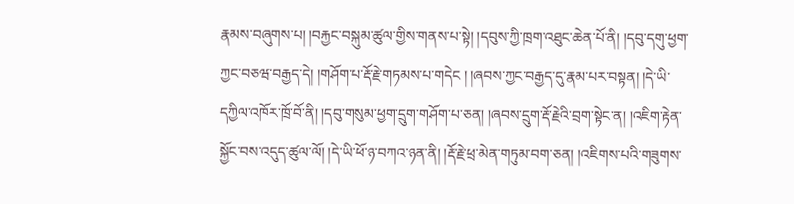རྣམས་བཞུགས་པ། །བརྐྱང་བསྐུམ་ཚུལ་གྱིས་གནས་པ་སྟེ། །དབུས་ཀྱི་ཁྲག་འཐུང་ཆེན་པོ་ནི། །དབུ་དགུ་ཕྱག་ཀྱང་བཅཝ་བརྒྱད་དེ། །གཤོག་པ་རྡོ་རྗེ་གཏམས་པ་གདེང ། །ཞབས་ཀྱང་བརྒྱད་དུ་རྣམ་པར་བསྟན། །དེ་ཡི་དཀྱིལ་འཁོར་ཁྲོ་བོ་ནི། །དབུ་གསུམ་ཕྱག་དྲུག་གཤོག་པ་ཅན། །ཞབས་དྲུག་རྡོ་རྗེའི་བྲག་སྟེང་ན། །འཇིག་རྟེན་སྐྱོང་བས་འདུད་ཚུལ་ལོ། །དེ་ཡི་ཕོ་ཉ་བཀའ་ཉན་ནི། །རྡོ་རྗེ་ཕྲ་མེན་གཏུམ་བག་ཅན། །འཇིགས་པའི་གཟུགས་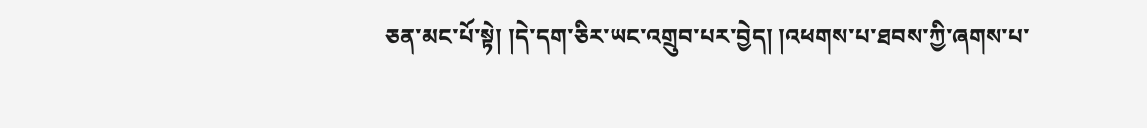ཅན་མང་པོ་སྟེ། །དེ་དག་ཅིར་ཡང་འགྲུབ་པར་བྱེད། །འཕགས་པ་ཐབས་ཀྱི་ཞགས་པ་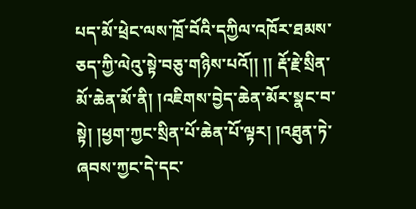པད་མོ་ཕྲེང་ལས་ཁྲོ་བོའི་དཀྱིལ་འཁོར་ཐམས་ཅད་ཀྱི་ལེའུ་སྟེ་བཅུ་གཉིས་པའོ།། །། རྡོ་རྗེ་སྲིན་མོ་ཆེན་མོ་ནི། །འཇིགས་བྱེད་ཆེན་མོར་སྣང་བ་སྟེ། །ཕྱག་ཀྱང་སྲིན་པོ་ཆེན་པོ་ལྟར། །འཐུན་ཏེ་ཞབས་ཀྱང་དེ་དང་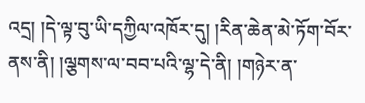འདྲ། །དེ་ལྟ་བུ་ཡི་དཀྱིལ་འཁོར་དུ། །རིན་ཆེན་མེ་ཏོག་བོར་ནས་ནི། །ལྕགས་ལ་བབ་པའི་ལྷ་དེ་ནི། །གཉེར་ན་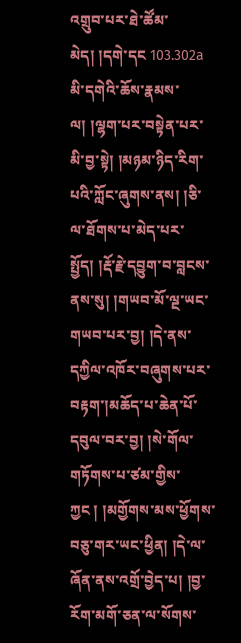འགྲུབ་པར་ཐེ་ཚོམ་མེད། །དགེ་དང 103.302a མི་དགེའི་ཆོས་རྣམས་ལ། །ལྷག་པར་བསྟེན་པར་མི་བྱ་སྟེ། །མཉམ་ཉིད་རིག་པའི་ཀློང་ཞུགས་ནས། །ཅི་ལ་ཐོགས་པ་མེད་པར་སྤྱོད། །རྡོ་རྗེ་དབྱུག་བ་བླངས་ནས་སུ། །གཡབ་མོ་ལྔ་ཡང་གཡབ་པར་བྱ། །དེ་ནས་དཀྱིལ་འཁོར་བཞུགས་པར་བརྟག་།མཆོད་པ་ཆེན་པོ་དབུལ་བར་བྱ། །སེ་གོལ་གཏོགས་པ་ཙམ་གྱིས་ཀྱང ། །མགྱོགས་མས་ཕྱོགས་བཅུ་གར་ཡང་ཕྱིན། །དེ་ལ་ཞོན་ནས་འགྲོ་བྱེད་པ། །བྱ་རོག་མགོ་ཅན་ལ་སོགས་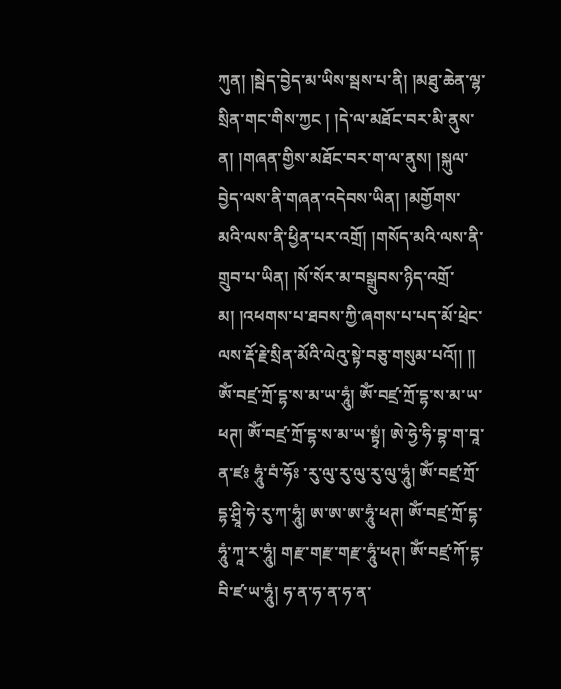ཀུན། །སྦེད་བྱེད་མ་ཡིས་སྦས་པ་ནི། །མཐུ་ཆེན་ལྷ་སྲིན་གང་གིས་ཀྱང ། །དེ་ལ་མཐོང་བར་མི་ནུས་ན། །གཞན་གྱིས་མཐོང་བར་ག་ལ་ནུས། །སྐུལ་བྱེད་ལས་ནི་གཞན་འདེབས་ཡིན། །མགྱོགས་མའི་ལས་ནི་ཕྱིན་པར་འགྲོ། །གསོད་མའི་ལས་ནི་གྲུབ་པ་ཡིན། །སོ་སོར་མ་བསྒྲུབས་ཉིད་འགྲོ་མ། །འཕགས་པ་ཐབས་ཀྱི་ཞགས་པ་པད་མོ་ཕྲེང་ལས་རྡོ་རྗེ་སྲིན་མོའི་ལེའུ་སྟེ་བཅུ་གསུམ་པའོ།། །། ཨོཾ་བཛྲ་ཀྲོ་དྷ་ས་མ་ཡ་ཧཱུཾ། ཨོཾ་བཛྲ་ཀྲོ་དྷ་ས་མ་ཡ་ཕཊ། ཨོཾ་བཛྲ་ཀྲོ་དྷ་ས་མ་ཡ་སྟྭཾ། ཨེ་ཧྱེ་ཧི་བྷ་ག་བཱ་ན་ཛཿ ཧཱུཾ་བཾ་ཧོཿ ་རུ་ལུ་རུ་ལུ་རུ་ལུ་ཧཱུཾ། ཨོཾ་བཛྲ་ཀྲོ་དྷ་ཤྲཱི་ཧེ་རུ་ཀ་ཧཱུཾ། ཨ་ཨ་ཨ་ཧཱུཾ་ཕཊ། ཨོཾ་བཛྲ་ཀྲོ་དྷ་ཧཱུཾ་ཀཱ་ར་ཧཱུཾ། གརྫ་གརྫ་གརྫ་ཧཱུཾ་ཕཊ། ཨོཾ་བཛྲ་ཀོ་དྷ་བི་ཛ་ཡ་ཧཱུཾ། ཧ་ན་ཧ་ན་ཧ་ན་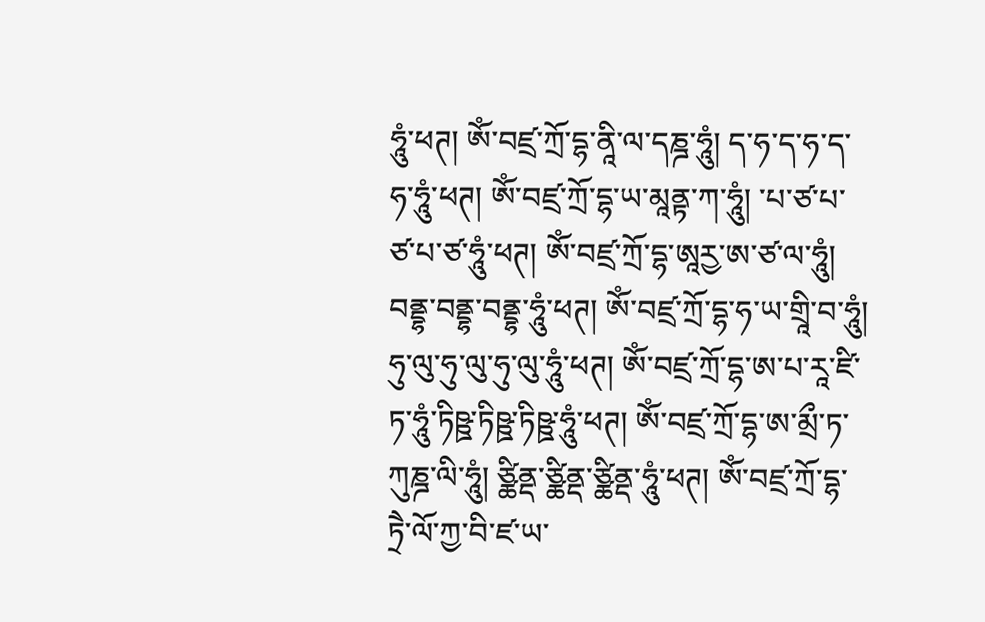ཧཱུཾ་ཕཊ། ཨོཾ་བཛྲ་ཀྲོ་དྷ་ནཱི་ལ་དཎྜ་ཧཱུཾ། ད་ཧ་ད་ཧ་ད་ཧ་ཧཱུཾ་ཕཊ། ཨོཾ་བཛྲ་ཀྲོ་དྷ་ཡ་མཱནྟ་ཀ་ཧཱུཾ། ་པ་ཙ་པ་ཙ་པ་ཙ་ཧཱུཾ་ཕཊ། ཨོཾ་བཛྲ་ཀྲོ་དྷ་ཨཱརྱ་ཨ་ཙ་ལ་ཧཱུཾ། བནྡྷ་བནྡྷ་བནྡྷ་ཧཱུཾ་ཕཊ། ཨོཾ་བཛྲ་ཀྲོ་དྷ་ཧ་ཡ་གྲཱི་བ་ཧཱུཾ། ཧུ་ལུ་ཧུ་ལུ་ཧུ་ལུ་ཧཱུཾ་ཕཊ། ཨོཾ་བཛྲ་ཀྲོ་དྷ་ཨ་པ་རཱ་ཛི་ཏ་ཧཱུཾ་ཏིཥྛ་ཏིཥྛ་ཏིཥྛ་ཧཱུཾ་ཕཊ། ཨོཾ་བཛྲ་ཀྲོ་དྷ་ཨ་མྲྀ་ཏ་ཀུཎྜ་ལི་ཧཱུཾ། ཙྪིནྡ་ཙྪིནྡ་ཙྪིནྡ་ཧཱུཾ་ཕཊ། ཨོཾ་བཛྲ་ཀྲོ་དྷ་ཏྲཻ་ལོ་ཀྱ་བི་ཛ་ཡ་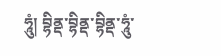ཧཱུཾ། བྷིནྡ་བྷིནྡ་བྷིནྡ་ཧཱུཾ་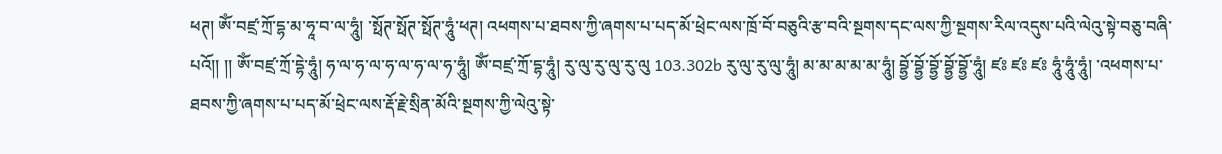ཕཊ། ཨོཾ་བཛྲ་ཀྲོ་དྷ་མ་ཧཱ་བ་ལ་ཧཱུཾ། ་སྥོཊ་སྥོཊ་སྥོཊ་ཧཱུཾ་ཕཊ། འཕགས་པ་ཐབས་ཀྱི་ཞགས་པ་པད་མོ་ཕྲེང་ལས་ཁྲོ་བོ་བཅུའི་རྩ་བའི་སྔགས་དང་ལས་ཀྱི་སྔགས་རིལ་འདུས་པའི་ལེའུ་སྟེ་བཅུ་བཞི་པའོ།། །། ཨོཾ་བཛྲ་ཀྲོ་དྷེ་ཧཱུཾ། ཧ་ལ་ཧ་ལ་ཧ་ལ་ཧ་ལ་ཧ་ཧཱུཾ། ཨོཾ་བཛྲ་ཀྲོ་དྷ་ཧཱུཾ། རུ་ལུ་རུ་ལུ་རུ་ལུ 103.302b རུ་ལུ་རུ་ལུ་ཧཱུཾ། མ་མ་མ་མ་མ་ཧཱུཾ། བྷྱོ་བྷྱོ་བྷྱོ་བྷྱོ་བྷྱོ་ཧཱུཾ། ཛཿ ཛཿ ཛཿ ཧཱུཾ་ཧཱུཾ་ཧཱུཾ། ་འཕགས་པ་ཐབས་ཀྱི་ཞགས་པ་པད་མོ་ཕྲེང་ལས་རྡོ་རྗེ་སྲིན་མོའི་སྔགས་ཀྱི་ལེའུ་སྟེ་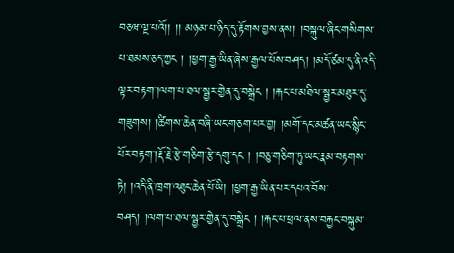བཅཝ་ལྔ་པའོ།། །། མཉམ་པ་ཉིད་དུ་རྟོགས་བྱས་ནས། །བསྐུལ་ཞིང་གསིགས་པ་ཐམས་ཅད་ཀྱང ། །ཕྱག་རྒྱ་ཡིན་ཞེས་རྒྱལ་པོས་བཤད། །མདོ་ཙམ་དུ་ནི་འདི་ལྟར་བརྟག་།ལག་པ་ཐལ་སྦྱར་གྱེན་དུ་བསྒྲེང ། །རྐང་པ་མཐིལ་སྦྱར་མཐུར་དུ་གཟུགས། །ཚིགས་ཆེན་བཞི་ཡང་གཅག་པར་བྱ། །མགོ་དང་མཚན་ཡང་སྙིང་པོར་བརྟག་།རྡོ་རྗེ་རྩེ་གཅིག་རྩེ་དགུ་དང ། །བཅུ་གཅིག་ཏུ་ཡང་རྣམ་བརྟགས་ཏེ། །འདི་ནི་ཁྲག་འཐུང་ཆེན་པོ་ཡི། །ཕྱག་རྒྱ་ཡིན་པར་དཔའ་བོས་བཤད། །ལག་པ་ཐལ་སྦྱར་གྱེན་དུ་བསྒྲེང ། །རྐང་པ་ཕྲལ་ནས་བརྐྱང་བསྐུམ་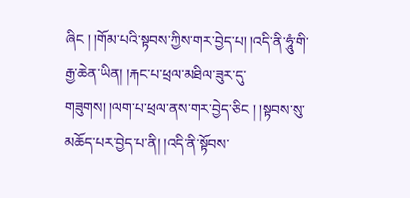ཞིང ། །གོམ་པའི་སྟབས་ཀྱིས་གར་བྱེད་པ། །འདི་ནི་ཧཱུཾ་གི་རྒྱ་ཆེན་ཡིན། །རྐང་པ་ཕྲལ་མཐིལ་ཟུར་དུ་གཟུགས། །ལག་པ་ཕྲལ་ནས་གར་བྱེད་ཅིང ། །སྟབས་སུ་མཆོད་པར་བྱེད་པ་ནི། །འདི་ནི་སྟོབས་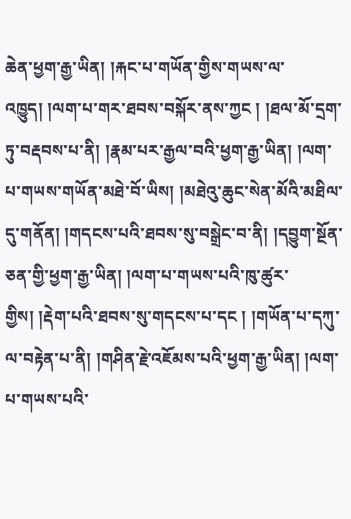ཆེན་ཕྱག་རྒྱ་ཡིན། །རྐང་པ་གཡོན་གྱིས་གཡས་ལ་འཁྱུད། །ལག་པ་གར་ཐབས་བསྐོར་ནས་ཀྱང ། །ཐལ་མོ་དྲག་ཏུ་བརྡབས་པ་ནི། །རྣམ་པར་རྒྱལ་བའི་ཕྱག་རྒྱ་ཡིན། །ལག་པ་གཡས་གཡོན་མཐེ་བོ་ཡིས། །མཐེའུ་ཆུང་སེན་མོའི་མཐིལ་དུ་གནོན། །གདངས་པའི་ཐབས་སུ་བསྒྲེང་བ་ནི། །དབྱུག་སྔོན་ཅན་གྱི་ཕྱག་རྒྱ་ཡིན། །ལག་པ་གཡས་པའི་ཁུ་ཚུར་གྱིས། །རྡེག་པའི་ཐབས་སུ་གདངས་པ་དང ། །གཡོན་པ་དཀུ་ལ་བརྟེན་པ་ནི། །གཤིན་རྗེ་འཇོམས་པའི་ཕྱག་རྒྱ་ཡིན། །ལག་པ་གཡས་པའི་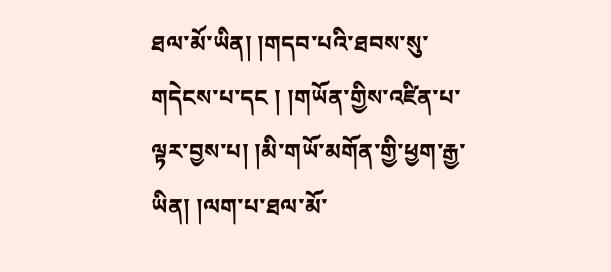ཐལ་མོ་ཡིན། །གདབ་པའི་ཐབས་སུ་གདེངས་པ་དང ། །གཡོན་གྱིས་འཛིན་པ་ལྟར་བྱས་པ། །མི་གཡོ་མགོན་གྱི་ཕྱག་རྒྱ་ཡིན། །ལག་པ་ཐལ་མོ་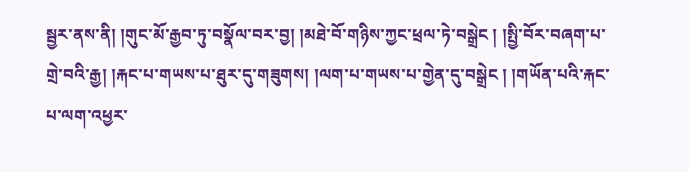སྦྱར་ནས་ནི། །གུང་མོ་རྒྱབ་ཏུ་བསྣོལ་བར་བྱ། །མཐེ་བོ་གཉིས་ཀྱང་ཕྲལ་ཏེ་བསྒྲེང ། །སྤྱི་བོར་བཞག་པ་གྲེ་བའི་རྒྱ། །རྐང་པ་གཡས་པ་ཐུར་དུ་གཟུགས། །ལག་པ་གཡས་པ་གྱེན་དུ་བསྒྲེང ། །གཡོན་པའི་རྐང་པ་ལག་འཕྱར་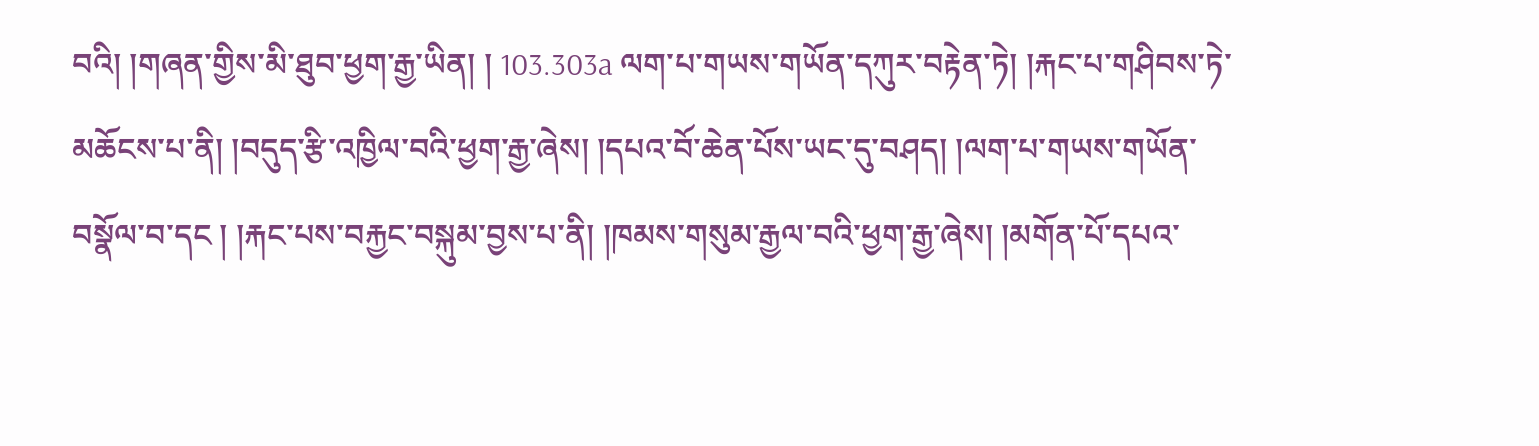བའི། །གཞན་གྱིས་མི་ཐུབ་ཕྱག་རྒྱ་ཡིན། ། 103.303a ལག་པ་གཡས་གཡོན་དཀུར་བརྟེན་ཏེ། །རྐང་པ་གཤིབས་ཏེ་མཆོངས་པ་ནི། །བདུད་རྩི་འཁྱིལ་བའི་ཕྱག་རྒྱ་ཞེས། །དཔའ་བོ་ཆེན་པོས་ཡང་དུ་བཤད། །ལག་པ་གཡས་གཡོན་བསྣོལ་བ་དང ། །རྐང་པས་བརྐྱང་བསྐུམ་བྱས་པ་ནི། །ཁམས་གསུམ་རྒྱལ་བའི་ཕྱག་རྒྱ་ཞེས། །མགོན་པོ་དཔའ་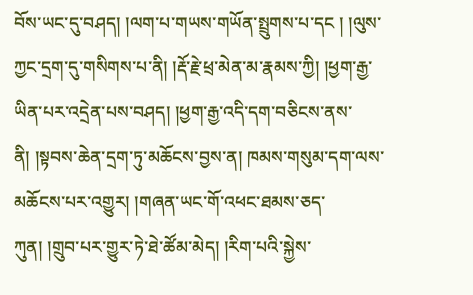བོས་ཡང་དུ་བཤད། །ལག་པ་གཡས་གཡོན་སྤྲུགས་པ་དང ། །ལུས་ཀྱང་དྲག་དུ་གསིགས་པ་ནི། །རྡོ་རྗེ་ཕྲ་མེན་མ་རྣམས་ཀྱི། །ཕྱག་རྒྱ་ཡིན་པར་འདྲེན་པས་བཤད། །ཕྱག་རྒྱ་འདི་དག་བཅིངས་ནས་ནི། །སྟབས་ཆེན་དྲག་ཏུ་མཆོངས་བྱས་ན། ཁམས་གསུམ་དག་ལས་མཆོངས་པར་འགྱུར། །གཞན་ཡང་གོ་འཕང་ཐམས་ཅད་ཀུན། །གྲུབ་པར་གྱུར་ཏེ་ཐེ་ཚོམ་མེད། །རིག་པའི་སྐྱེས་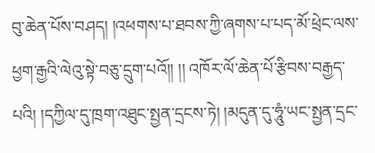བུ་ཆེན་པོས་བཤད། །འཕགས་པ་ཐབས་ཀྱི་ཞགས་པ་པད་མོ་ཕྲེང་ལས་ཕྱག་རྒྱའི་ལེའུ་སྟེ་བཅུ་དྲུག་པའོ།། །། འཁོར་ལོ་ཆེན་པོ་རྩིབས་བརྒྱད་པའི། །དཀྱིལ་དུ་ཁྲག་འཐུང་སྤྱན་དྲངས་ཏེ། །མདུན་དུ་ཧཱུཾ་ཡང་སྤྱན་དྲང་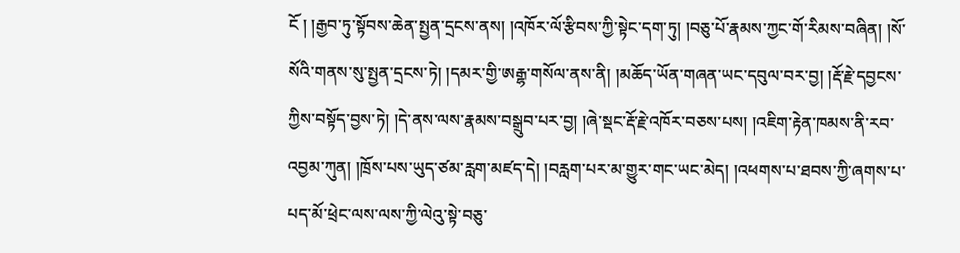ངོ ། །རྒྱབ་ཏུ་སྟོབས་ཆེན་སྤྱན་དྲངས་ནས། །འཁོར་ལོ་རྩིབས་ཀྱི་སྟེང་དག་ཏུ། །བཅུ་པོ་རྣམས་ཀྱང་གོ་རིམས་བཞིན། །སོ་སོའི་གནས་སུ་སྤྱན་དྲངས་ཏེ། །དམར་གྱི་ཨརྒྷ་གསོལ་ནས་ནི། །མཆོད་ཡོན་གཞན་ཡང་དབུལ་བར་བྱ། །རྡོ་རྗེ་དབྱངས་ཀྱིས་བསྟོད་བྱས་ཏེ། །དེ་ནས་ལས་རྣམས་བསྒྲུབ་པར་བྱ། །ཞེ་སྡང་རྡོ་རྗེ་འཁོར་བཅས་པས། །འཇིག་རྟེན་ཁམས་ནི་རབ་འབྱམ་ཀུན། །ཁྲོས་པས་ཡུད་ཙམ་རླག་མཛད་དེ། །བརླག་པར་མ་གྱུར་གང་ཡང་མེད། །འཕགས་པ་ཐབས་ཀྱི་ཞགས་པ་པད་མོ་ཕྲེང་ལས་ལས་ཀྱི་ལེའུ་སྟེ་བཅུ་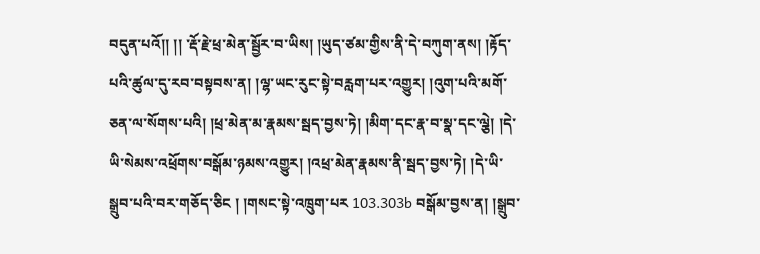བདུན་པའོ།། །། ་རྡོ་རྗེ་ཕྲ་མེན་སྦྱོར་བ་ཡིས། །ཡུད་ཙམ་གྱིས་ནི་དེ་བཀུག་ནས། །རྟོད་པའི་ཚུལ་དུ་རབ་བསྟབས་ན། །ལྷ་ཡང་རུང་སྟེ་བརླག་པར་འགྱུར། །འུག་པའི་མགོ་ཅན་ལ་སོགས་པའི། །ཕྲ་མེན་མ་རྣམས་སྦད་བྱས་ཏེ། །མིག་དང་རྣ་བ་སྣ་དང་ལྕེ། །དེ་ཡི་སེམས་འཕྲོགས་བསྒོམ་ཉམས་འགྱུར། །འཕྲ་མེན་རྣམས་ནི་སྦད་བྱས་ཏེ། །དེ་ཡི་སྒྲུབ་པའི་བར་གཅོད་ཅིང ། །གསང་སྟེ་འཁྲུག་པར 103.303b བསྒོམ་བྱས་ན། །སྒྲུབ་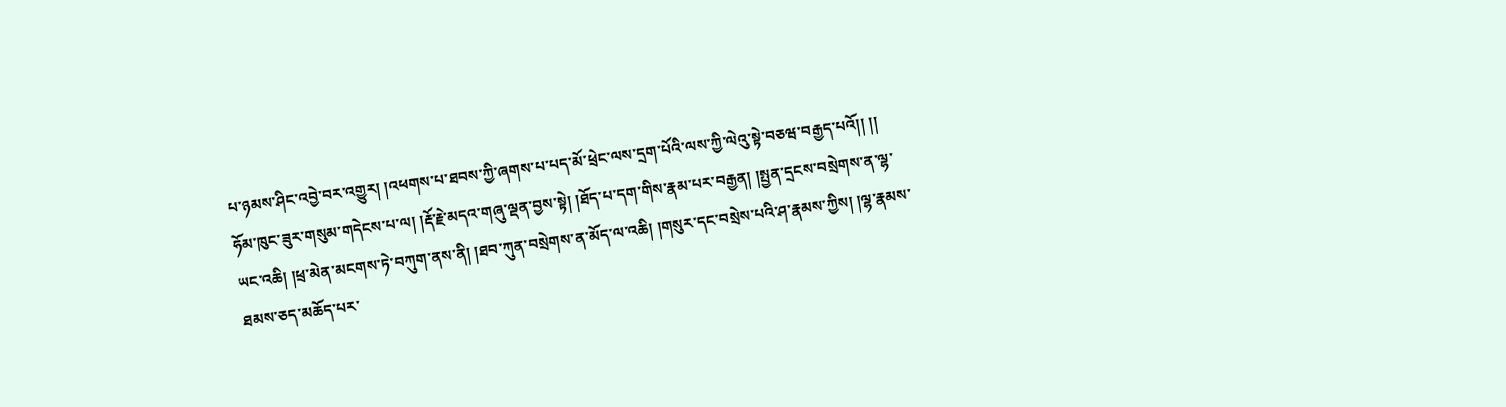པ་ཉམས་ཤིང་འབྱེ་བར་འགྱུར། །འཕགས་པ་ཐབས་ཀྱི་ཞགས་པ་པད་མོ་ཕྲེང་ལས་དྲག་པོའི་ལས་ཀྱི་ལེའུ་སྟེ་བཅཝ་བརྒྱད་པའོ།། །། ཧོམ་ཁུང་ཟུར་གསུམ་གདེངས་པ་ལ། །རྡོ་རྗེ་མདའ་གཞུ་ལྡན་བྱས་སྟེ། །ཐོད་པ་དག་གིས་རྣམ་པར་བརྒྱན། །སྤྱན་དྲངས་བསྲེགས་ན་ལྷ་ཡང་འཆི། །ཕྲ་མེན་མངགས་ཏེ་བཀུག་ནས་ནི། །ཐབ་ཀུན་བསྲེགས་ན་མོད་ལ་འཆི། །གསུར་དང་བསྲེས་པའི་ཤ་རྣམས་ཀྱིས། །ལྷ་རྣམས་ཐམས་ཅད་མཆོད་པར་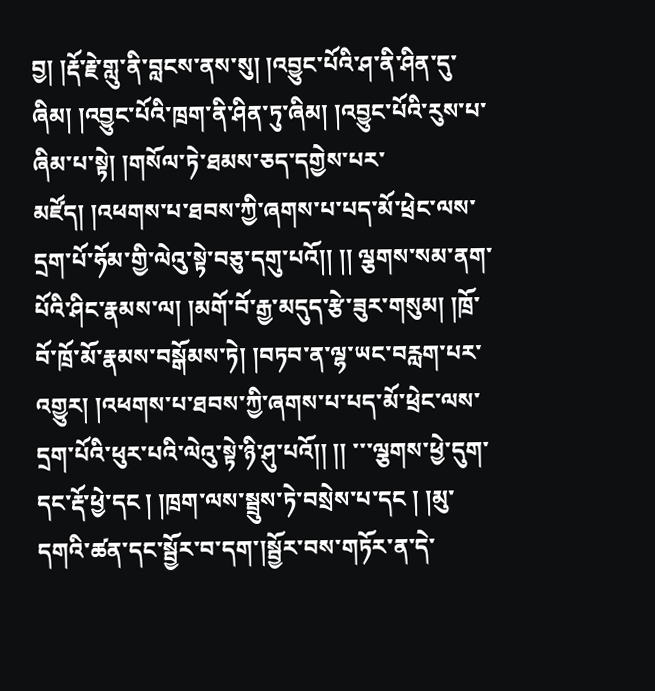བྱ། །རྡོ་རྗེ་གླུ་ནི་བླངས་ནས་སུ། །འབྱུང་པོའི་ཤ་ནི་ཤིན་དུ་ཞིམ། །འབྱུང་པོའི་ཁྲག་ནི་ཤིན་ཏུ་ཞིམ། །འབྱུང་པོའི་རུས་པ་ཞིམ་པ་སྟེ། །གསོལ་ཏེ་ཐམས་ཅད་དགྱེས་པར་མཛོད། །འཕགས་པ་ཐབས་ཀྱི་ཞགས་པ་པད་མོ་ཕྲེང་ལས་དྲག་པོ་ཧོམ་གྱི་ལེའུ་སྟེ་བཅུ་དགུ་པའོ།། །། ལྕགས་སམ་ནག་པོའི་ཤིང་རྣམས་ལ། །མགོ་བོ་རྒྱ་མདུད་རྩེ་ཟུར་གསུམ། །ཁྲོ་བོ་ཁྲོ་མོ་རྣམས་བསྒོམས་ཏེ། །བཏབ་ན་ལྷ་ཡང་བརླག་པར་འགྱུར། །འཕགས་པ་ཐབས་ཀྱི་ཞགས་པ་པད་མོ་ཕྲེང་ལས་དྲག་པོའི་ཕུར་པའི་ལེའུ་སྟེ་ཉི་ཤུ་པའོ།། །། ་་་ལྕགས་ཕྱེ་དུག་དང་རྡོ་ཕྱེ་དང ། །ཁྲག་ལས་སྦྲུས་ཏེ་བསྲེས་པ་དང ། །མུ་དགའི་ཚན་དང་སྦྱོར་བ་དག་།སྦྱོར་བས་གཏོར་ན་དེ་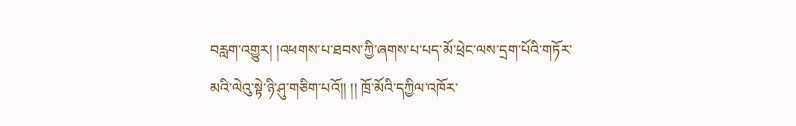བརླག་འགྱུར། །འཕགས་པ་ཐབས་ཀྱི་ཞགས་པ་པད་མོ་ཕྲེང་ལས་དྲག་པོའི་གཏོར་མའི་ལེའུ་སྟེ་ཉི་ཤུ་གཅིག་པའོ།། །། ཁྲོ་མོའི་དཀྱིལ་འཁོར་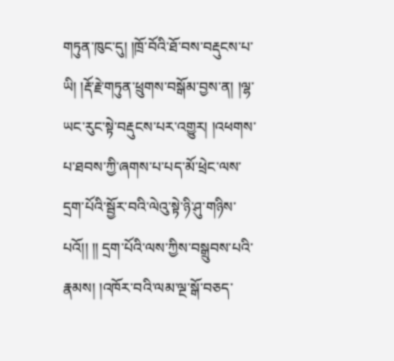གཏུན་ཁུང་དུ། །ཁྲོ་བོའི་ཐོ་བས་བརྡུངས་པ་ཡི། །རྡོ་རྗེ་གཏུན་ཕྲུགས་བསྒོམ་བྱས་ན། །ལྷ་ཡང་རུང་སྟེ་བརྡུངས་པར་འགྱུར། །འཕགས་པ་ཐབས་ཀྱི་ཞགས་པ་པད་མོ་ཕྲེང་ལས་དྲག་པོའི་སྦྱོར་བའི་ལེའུ་སྟེ་ཉི་ཤུ་གཉིས་པའོ།། །། དྲག་པོའི་ལས་ཀྱིས་བསྒྲུབས་པའི་རྣམས། །འཁོར་བའི་ལམ་ལྔ་སྒོ་བཅད་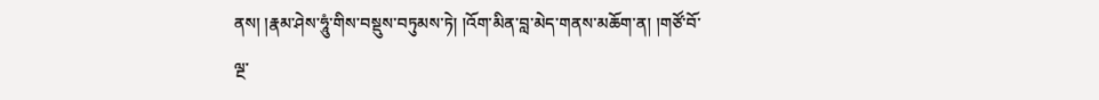ནས། །རྣམ་ཤེས་ཧཱུཾ་གིས་བསྡུས་བཏུམས་ཏེ། །འོག་མིན་བླ་མེད་གནས་མཆོག་ན། །གཙོ་བོ་ལྔ་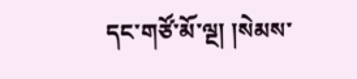དང་གཙོ་མོ་ལྔ། །སེམས་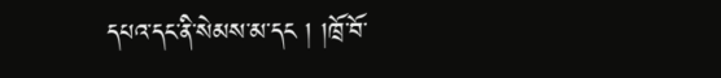དཔའ་དང་ནི་སེམས་མ་དང ། །ཁྲོ་བོ་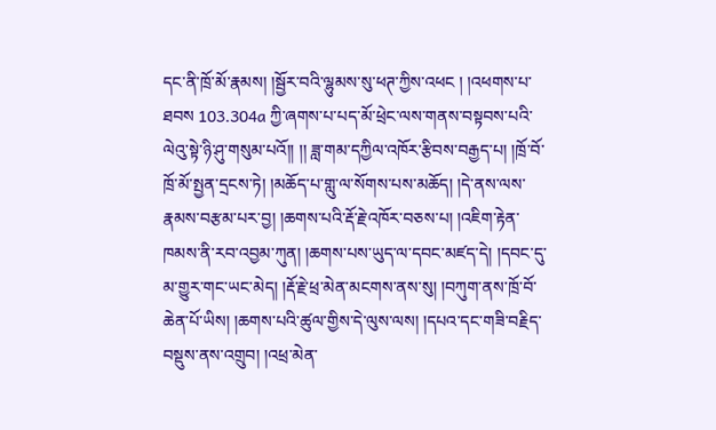དང་ནི་ཁྲོ་མོ་རྣམས། །སྦྱོར་བའི་ལྷུམས་སུ་ཕཊ་ཀྱིས་འཕང ། །འཕགས་པ་ཐབས 103.304a ཀྱི་ཞགས་པ་པད་མོ་ཕྲེང་ལས་གནས་བསྟབས་པའི་ལེའུ་སྟེ་ཉི་ཤུ་གསུམ་པའོ།། །། ཟླ་གམ་དཀྱིལ་འཁོར་རྩིབས་བརྒྱད་པ། །ཁྲོ་བོ་ཁྲོ་མོ་སྤྱན་དྲངས་ཏེ། །མཆོད་པ་གླུ་ལ་སོགས་པས་མཆོད། །དེ་ནས་ལས་རྣམས་བརྩམ་པར་བྱ། །ཆགས་པའི་རྡོ་རྗེ་འཁོར་བཅས་པ། །འཇིག་རྟེན་ཁམས་ནི་རབ་འབྱམ་ཀུན། །ཆགས་པས་ཡུད་ལ་དབང་མཛད་དེ། །དབང་དུ་མ་གྱུར་གང་ཡང་མེད། །རྡོ་རྗེ་ཕྲ་མེན་མངགས་ནས་སུ། །བཀུག་ནས་ཁྲོ་བོ་ཆེན་པོ་ཡིས། །ཆགས་པའི་ཚུལ་གྱིས་དེ་ལུས་ལས། །དཔའ་དང་གཟི་བརྗིད་བསྡུས་ནས་འགྲུབ། །འཕྲ་མེན་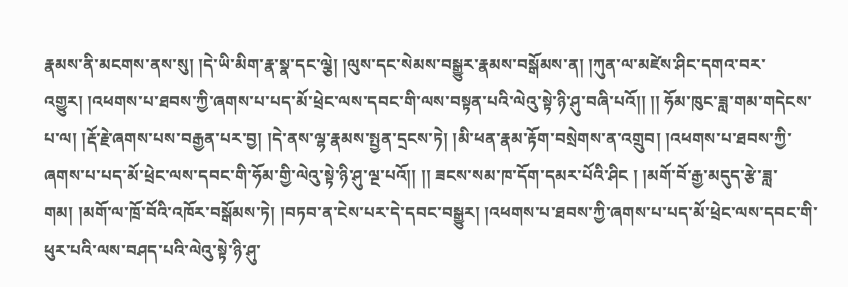རྣམས་ནི་མངགས་ནས་སུ། །དེ་ཡི་མིག་རྣ་སྣ་དང་ལྕེ། །ལུས་དང་སེམས་བསྒྱུར་རྣམས་བསྒོམས་ན། །ཀུན་ལ་མཛེས་ཤིང་དགའ་བར་འགྱུར། །འཕགས་པ་ཐབས་ཀྱི་ཞགས་པ་པད་མོ་ཕྲེང་ལས་དབང་གི་ལས་བསྟན་པའི་ལེའུ་སྟེ་ཉི་ཤུ་བཞི་པའོ།། །། ཧོམ་ཁུང་ཟླ་གམ་གདེངས་པ་ལ། །རྡོ་རྗེ་ཞགས་པས་བརྒྱན་པར་བྱ། །དེ་ནས་ལྷ་རྣམས་སྤྱན་དྲངས་ཏེ། །མི་ཕན་རྣམ་རྟོག་བསྲེགས་ན་འགྲུབ། །འཕགས་པ་ཐབས་ཀྱི་ཞགས་པ་པད་མོ་ཕྲེང་ལས་དབང་གི་ཧོམ་གྱི་ལེའུ་སྟེ་ཉི་ཤུ་ལྔ་པའོ།། །། ཟངས་སམ་ཁ་དོག་དམར་པོའི་ཤིང ། །མགོ་བོ་རྒྱ་མདུད་རྩེ་ཟླ་གམ། །མགོ་ལ་ཁྲོ་བོའི་འཁོར་བསྒོམས་ཏེ། །བཏབ་ན་ངེས་པར་དེ་དབང་བསྒྱུར། །འཕགས་པ་ཐབས་ཀྱི་ཞགས་པ་པད་མོ་ཕྲེང་ལས་དབང་གི་ཕུར་པའི་ལས་བཤད་པའི་ལེའུ་སྟེ་ཉི་ཤུ་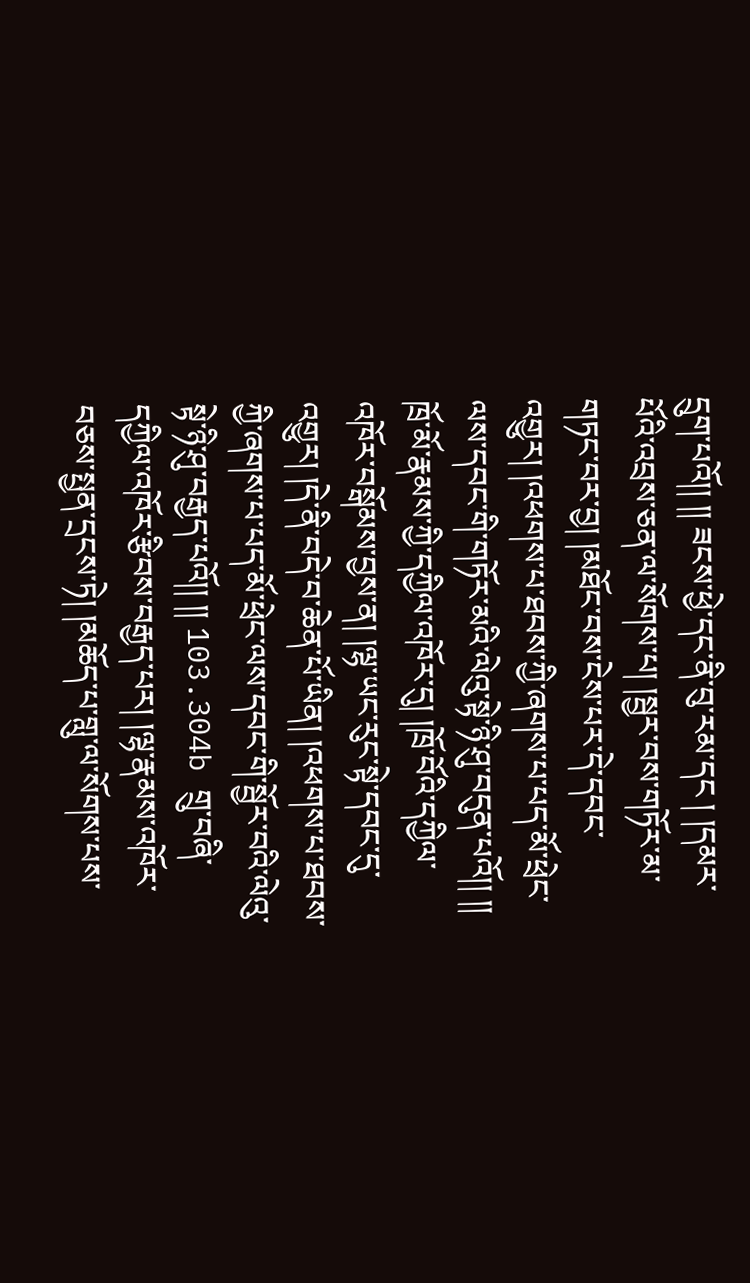དྲུག་པའོ།། །། ཟངས་ཕྱེ་དང་ནི་བུ་རམ་དང ། །དམར་པོའི་འབྲས་ཅན་ལ་སོགས་པ། །སྦྱར་བས་གཏོར་མ་གཏང་བར་བྱ། །མཐོང་བས་ངེས་པར་དེ་དབང་འགྱུར། །འཕགས་པ་ཐབས་ཀྱི་ཞགས་པ་པད་མོ་ཕྲེང་ལས་དབང་གི་གཏོར་མའི་ལེའུ་སྟེ་ཉི་ཤུ་བདུན་པའོ།། །། ཁྲོ་མོ་རྣམས་ཀྱི་དཀྱིལ་འཁོར་དུ། །ཁྲོ་བོའི་དཀྱིལ་འཁོར་བསྒོམས་བྱས་ན། །ལྷ་ཡང་རུང་སྟེ་དབང་དུ་འགྱུར། །དེ་ནི་བདེ་བ་ཆེན་པོ་ཡིན། །འཕགས་པ་ཐབས་ཀྱི་ཞགས་པ་པད་མོ་ཕྲེང་ལས་དབང་གི་སྦྱོར་བའི་ལེའུ་སྟེ་ཉི་ཤུ་བརྒྱད་པའོ།། །། 103.304b གྲུ་བཞི་དཀྱིལ་འཁོར་རྩིབས་བརྒྱད་པར། །ལྷ་རྣམས་འཁོར་བཅས་སྤྱན་དྲངས་ཏེ། །མཆོད་པ་གླུ་ལ་སོགས་པས་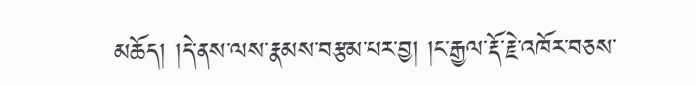མཆོད། །དེ་ནས་ལས་རྣམས་བརྩམ་པར་བྱ། །ང་རྒྱལ་རྡོ་རྗེ་འཁོར་བཅས་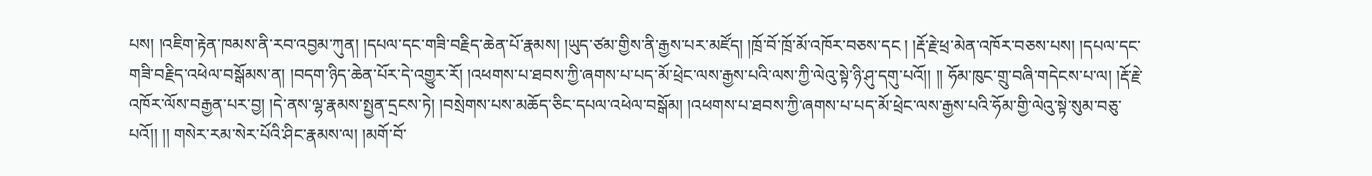པས། །འཇིག་རྟེན་ཁམས་ནི་རབ་འབྱམ་ཀུན། །དཔལ་དང་གཟི་བརྗིད་ཆེན་པོ་རྣམས། །ཡུད་ཙམ་གྱིས་ནི་རྒྱས་པར་མཛོད། །ཁྲོ་བོ་ཁྲོ་མོ་འཁོར་བཅས་དང ། །རྡོ་རྗེ་ཕྲ་མེན་འཁོར་བཅས་པས། །དཔལ་དང་གཟི་བརྗིད་འཕེལ་བསྒོམས་ན། །བདག་ཉིད་ཆེན་པོར་དེ་འགྱུར་རོ། །འཕགས་པ་ཐབས་ཀྱི་ཞགས་པ་པད་མོ་ཕྲེང་ལས་རྒྱས་པའི་ལས་ཀྱི་ལེའུ་སྟེ་ཉི་ཤུ་དགུ་པའོ།། །། ཧོམ་ཁུང་གྲུ་བཞི་གདེངས་པ་ལ། །རྡོ་རྗེ་འཁོར་ལོས་བརྒྱན་པར་བྱ། །དེ་ནས་ལྷ་རྣམས་སྤྱན་དྲངས་ཏེ། །བསྲེགས་པས་མཆོད་ཅིང་དཔལ་འཕེལ་བསྒོམ། །འཕགས་པ་ཐབས་ཀྱི་ཞགས་པ་པད་མོ་ཕྲེང་ལས་རྒྱས་པའི་ཧོམ་གྱི་ལེའུ་སྟེ་སུམ་བཅུ་པའོ།། །། གསེར་རམ་སེར་པོའི་ཤིང་རྣམས་ལ། །མགོ་བོ་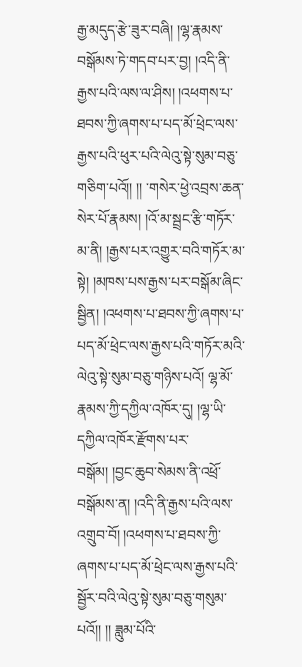རྒྱ་མདུད་རྩེ་ཟུར་བཞི། །ལྷ་རྣམས་བསྒོམས་ཏེ་གདབ་པར་བྱ། །འདི་ནི་རྒྱས་པའི་ལས་ལ་ཤིས། །འཕགས་པ་ཐབས་ཀྱི་ཞགས་པ་པད་མོ་ཕྲེང་ལས་རྒྱས་པའི་ཕུར་པའི་ལེའུ་སྟེ་སུམ་བཅུ་གཅིག་པའོ།། །། ་གསེར་ཕྱེ་འབྲས་ཆན་སེར་པོ་རྣམས། །འོ་མ་སྦྲང་རྩི་གཏོར་མ་ནི། །རྒྱས་པར་འགྱུར་བའི་གཏོར་མ་སྟེ། །མཁས་པས་རྒྱས་པར་བསྒོམ་ཞིང་སྦྱིན། །འཕགས་པ་ཐབས་ཀྱི་ཞགས་པ་པད་མོ་ཕྲེང་ལས་རྒྱས་པའི་གཏོར་མའི་ལེའུ་སྟེ་སུམ་བཅུ་གཉིས་པའོ། ལྷ་མོ་རྣམས་ཀྱི་དཀྱིལ་འཁོར་དུ། །ལྷ་ཡི་དཀྱིལ་འཁོར་རྫོགས་པར་བསྒོམ། །བྱང་ཆུབ་སེམས་ནི་འཕྲོ་བསྒོམས་ན། །འདི་ནི་རྒྱས་པའི་ལས་འགྲུབ་བོ། །འཕགས་པ་ཐབས་ཀྱི་ཞགས་པ་པད་མོ་ཕྲེང་ལས་རྒྱས་པའི་སྦྱོར་བའི་ལེའུ་སྟེ་སུམ་བཅུ་གསུམ་པའོ།། །། ཟླུམ་པོའི་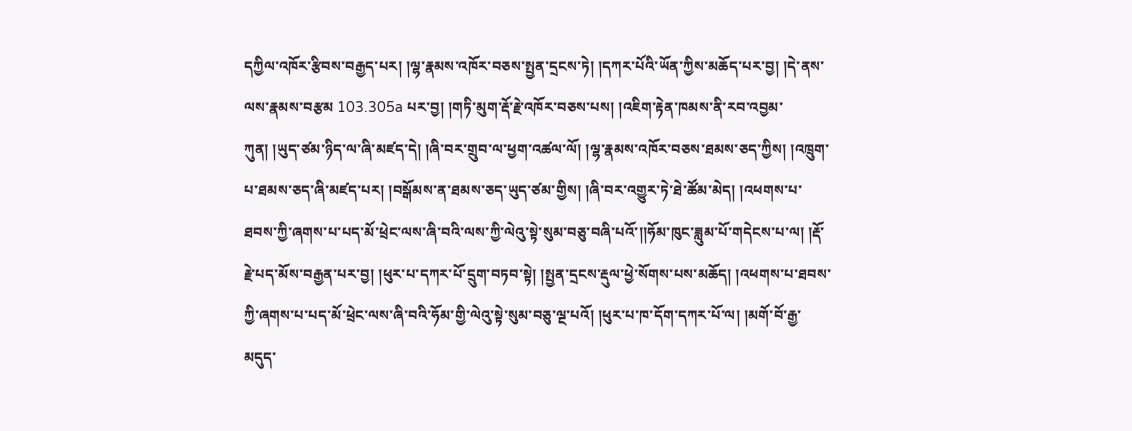དཀྱིལ་འཁོར་རྩིབས་བརྒྱད་པར། །ལྷ་རྣམས་འཁོར་བཅས་སྤྱན་དྲངས་ཏེ། །དཀར་པོའི་ཡོན་ཀྱིས་མཆོད་པར་བྱ། །དེ་ནས་ལས་རྣམས་བརྩམ 103.305a པར་བྱ། །གཏི་མུག་རྡོ་རྗེ་འཁོར་བཅས་པས། །འཇིག་རྟེན་ཁམས་ནི་རབ་འབྱམ་ཀུན། །ཡུད་ཙམ་ཉིད་ལ་ཞི་མཛད་དེ། །ཞི་བར་གྲུབ་ལ་ཕྱག་འཚལ་ལོ། །ལྷ་རྣམས་འཁོར་བཅས་ཐམས་ཅད་ཀྱིས། །འཁྲུག་པ་ཐམས་ཅད་ཞི་མཛད་པར། །བསྒོམས་ན་ཐམས་ཅད་ཡུད་ཙམ་གྱིས། །ཞི་བར་འགྱུར་ཏེ་ཐེ་ཚོམ་མེད། །འཕགས་པ་ཐབས་ཀྱི་ཞགས་པ་པད་མོ་ཕྲེང་ལས་ཞི་བའི་ལས་ཀྱི་ལེའུ་སྟེ་སུམ་བཅུ་བཞི་པའོ་།།ཧོམ་ཁུང་ཟླུམ་པོ་གདེངས་པ་ལ། །རྡོ་རྗེ་པད་མོས་བརྒྱན་པར་བྱ། །ཕུར་པ་དཀར་པོ་དྲུག་བཏབ་སྟེ། །སྤྱན་དྲངས་རྡུལ་ཕྱེ་སོགས་པས་མཆོད། །འཕགས་པ་ཐབས་ཀྱི་ཞགས་པ་པད་མོ་ཕྲེང་ལས་ཞི་བའི་ཧོམ་གྱི་ལེའུ་སྟེ་སུམ་བཅུ་ལྔ་པའོ། །ཕུར་པ་ཁ་དོག་དཀར་པོ་ལ། །མགོ་བོ་རྒྱ་མདུད་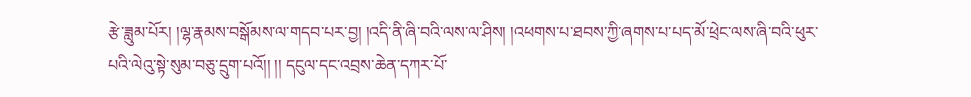རྩེ་ཟླུམ་པོར། །ལྷ་རྣམས་བསྒོམས་ལ་གདབ་པར་བྱ། །འདི་ནི་ཞི་བའི་ལས་ལ་ཤིས། །འཕགས་པ་ཐབས་ཀྱི་ཞགས་པ་པད་མོ་ཕྲེང་ལས་ཞི་བའི་ཕུར་པའི་ལེའུ་སྟེ་སུམ་བཅུ་དྲུག་པའོ།། །། དངུལ་དང་འབྲས་ཆེན་དཀར་པོ་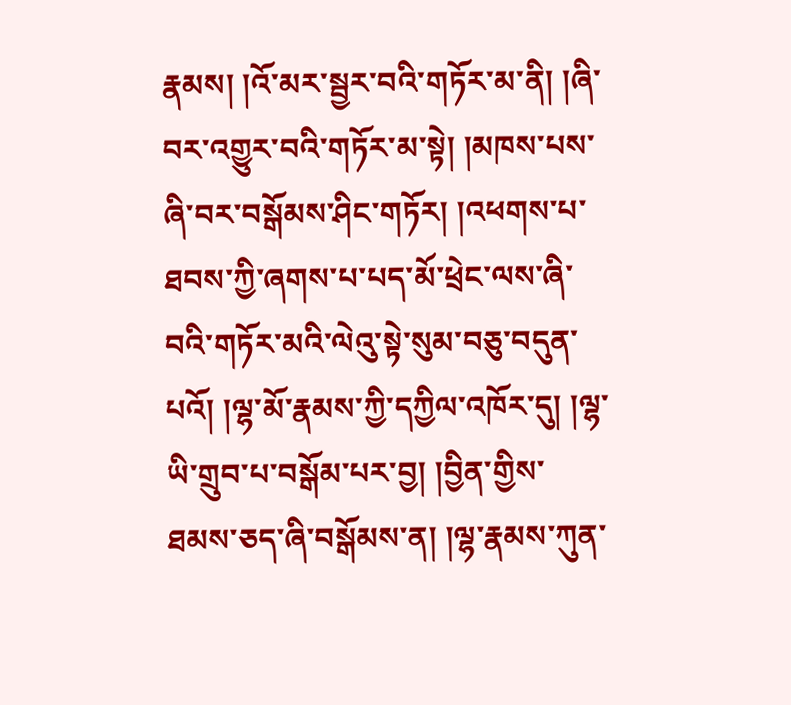རྣམས། །འོ་མར་སྦྱར་བའི་གཏོར་མ་ནི། །ཞི་བར་འགྱུར་བའི་གཏོར་མ་སྟེ། །མཁས་པས་ཞི་བར་བསྒོམས་ཤིང་གཏོར། །འཕགས་པ་ཐབས་ཀྱི་ཞགས་པ་པད་མོ་ཕྲེང་ལས་ཞི་བའི་གཏོར་མའི་ལེའུ་སྟེ་སུམ་བཅུ་བདུན་པའོ། །ལྷ་མོ་རྣམས་ཀྱི་དཀྱིལ་འཁོར་དུ། །ལྷ་ཡི་གྲུབ་པ་བསྒོམ་པར་བྱ། །བྱིན་གྱིས་ཐམས་ཅད་ཞི་བསྒོམས་ན། །ལྷ་རྣམས་ཀུན་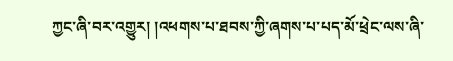ཀྱང་ཞི་བར་འགྱུར། །འཕགས་པ་ཐབས་ཀྱི་ཞགས་པ་པད་མོ་ཕྲེང་ལས་ཞི་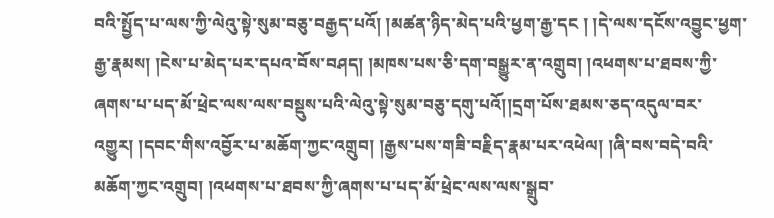བའི་སྤྱོད་པ་ལས་ཀྱི་ལེའུ་སྟེ་སུམ་བཅུ་བརྒྱད་པའོ། །མཚན་ཉིད་མེད་པའི་ཕྱག་རྒྱ་དང ། །དེ་ལས་དངོས་འབྱུང་ཕྱག་རྒྱ་རྣམས། །ངེས་པ་མེད་པར་དཔའ་བོས་བཤད། །མཁས་པས་ཅི་དག་བསྒྱུར་ན་འགྲུབ། །འཕགས་པ་ཐབས་ཀྱི་ཞགས་པ་པད་མོ་ཕྲེང་ལས་ལས་བསྡུས་པའི་ལེའུ་སྟེ་སུམ་བཅུ་དགུ་པའོ།།དྲག་པོས་ཐམས་ཅད་འདུལ་བར་འགྱུར། །དབང་གིས་འབྱོར་པ་མཆོག་ཀྱང་འགྲུབ། །རྒྱས་པས་གཟི་བརྗིད་རྣམ་པར་འཕེལ། །ཞི་བས་བདེ་བའི་མཆོག་ཀྱང་འགྲུབ། །འཕགས་པ་ཐབས་ཀྱི་ཞགས་པ་པད་མོ་ཕྲེང་ལས་ལས་སྒྲུབ་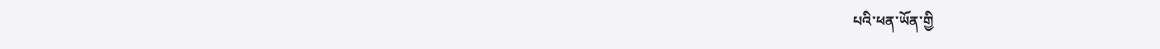པའི་ཕན་ཡོན་གྱི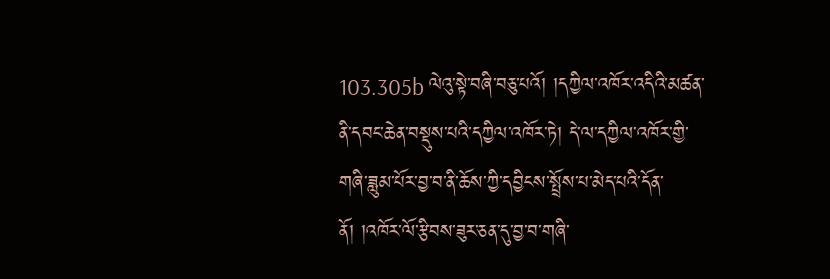103.305b ལེའུ་སྟེ་བཞི་བཅུ་པའོ། །དཀྱིལ་འཁོར་འདིའི་མཚན་ནི་དབང་ཆེན་བསྡུས་པའི་དཀྱིལ་འཁོར་ཏེ། དེ་ལ་དཀྱིལ་འཁོར་གྱི་གཞི་ཟླུམ་པོར་བྱ་བ་ནི་ཆོས་ཀྱི་དབྱིངས་སྤྲོས་པ་མེད་པའི་དོན་ནོ། །འཁོར་ལོ་རྩིབས་ཟུར་ཅན་དུ་བྱ་བ་གཞི་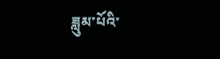ཟླུམ་པོའི་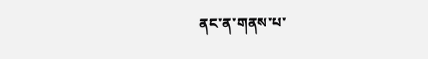ནང་ན་གནས་པ་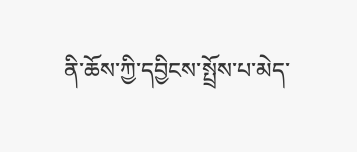ནི་ཆོས་ཀྱི་དབྱིངས་སྤྲོས་པ་མེད་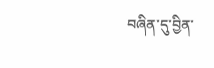བཞིན་དུ་བྱིན་